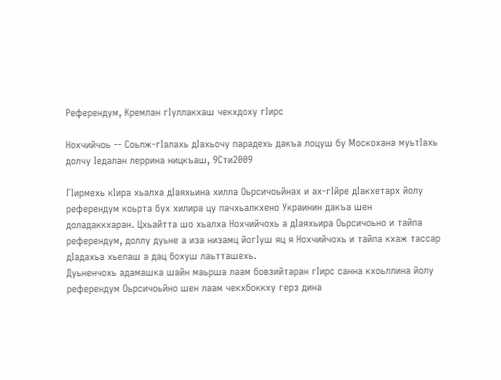Референдум, Кремлан гIуллакхаш чекхдоху гIирс

Нохчийчоь -- Соьлж-гIалахь дIахьочу парадехь дакъа лоцуш бу Москохана муьтIахь долчу Iедалан леррина ницкъаш, 9Сти2009

ГIирмехь кIира хьалха дIаяхьина хилла Оьрсичоьйнах и ах-гIйре дIакхетарх йолу референдум коьрта бух хилира цу пачхьалкхено Украинин дакъа шен доладаккхаран. Цхьайтта шо хьалха Нохчийчохь а дIаяхьира Оьрсичоьно и тайпа референдум, доллу дуьне а иза низамц йогIуш яц я Нохчийчохь и тайпа кхаж тассар дIадахьа хьелаш а дац бохуш лаьтташехь.
Дуьненчохь адамашка шайн маьрша лаам бовзийтаран гIирс санна кхоьллина йолу референдум Оьрсичоьйно шен лаам чекхбоккху герз дина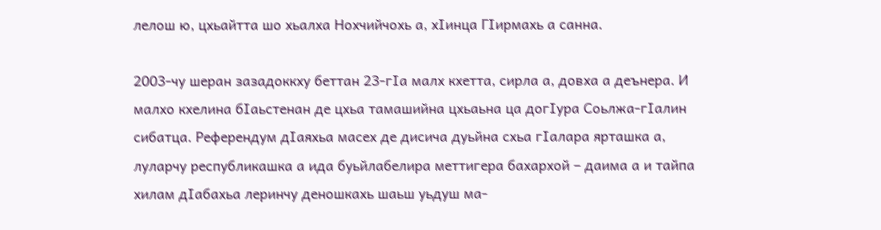лелош ю, цхьайтта шо хьалха Нохчийчохь а, хIинца ГIирмахь а санна.

2003-чу шеран зазадоккху беттан 23-гIа малх кхетта, сирла а, довха а деънера. И малхо кхелина бIаьстенан де цхьа тамашийна цхьаьна ца догIура Соьлжа-гIалин сибатца. Референдум дIаяхьа масех де дисича дуьйна схьа гIалара ярташка а, луларчу республикашка а ида буьйлабелира меттигера бахархой – даима а и тайпа хилам дIабахьа леринчу деношкахь шаьш уьдуш ма-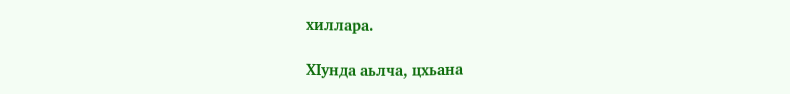хиллара.

ХIунда аьлча, цхьана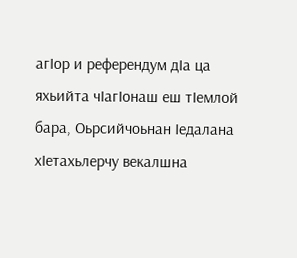агIор и референдум дIа ца яхьийта чIагIонаш еш тIемлой бара, Оьрсийчоьнан Iедалана хIетахьлерчу векалшна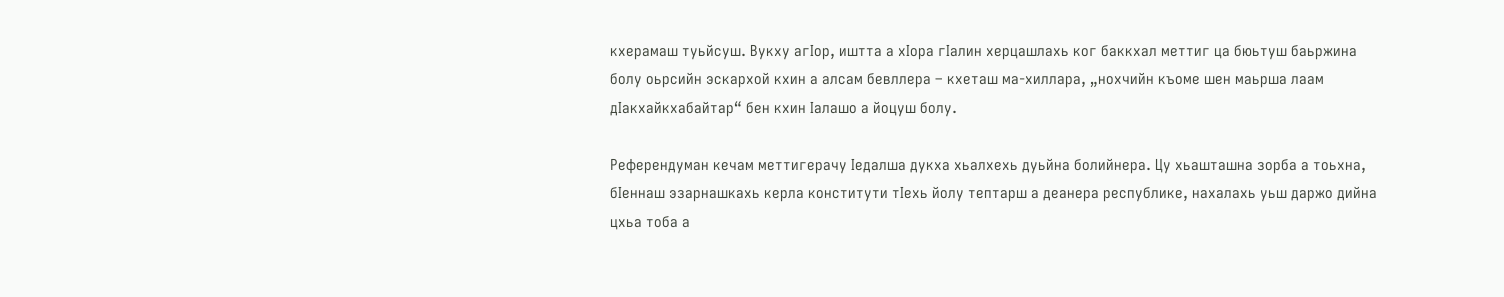кхерамаш туьйсуш. Вукху агIор, иштта а хIора гIалин херцашлахь ког баккхал меттиг ца бюьтуш баьржина болу оьрсийн эскархой кхин а алсам бевллера – кхеташ ма-хиллара, „нохчийн къоме шен маьрша лаам дIакхайкхабайтар“ бен кхин Iалашо а йоцуш болу.

Референдуман кечам меттигерачу Iедалша дукха хьалхехь дуьйна болийнера. Цу хьашташна зорба а тоьхна, бIеннаш эзарнашкахь керла конститути тIехь йолу тептарш а деанера республике, нахалахь уьш даржо дийна цхьа тоба а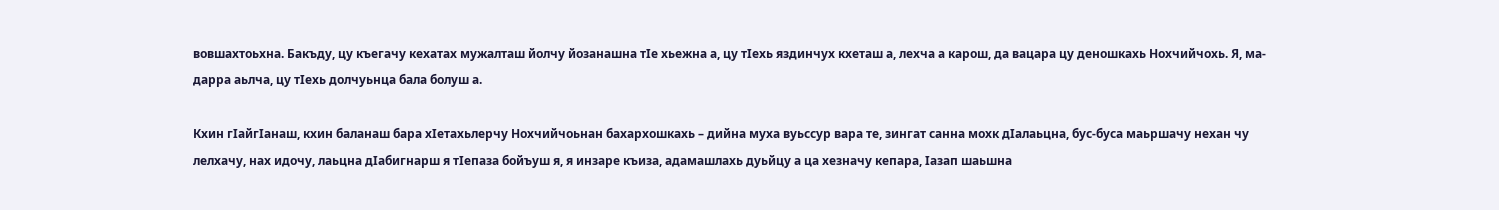вовшахтоьхна. Бакъду, цу къегачу кехатах мужалташ йолчу йозанашна тIе хьежна а, цу тIехь яздинчух кхеташ а, лехча а карош, да вацара цу деношкахь Нохчийчохь. Я, ма-дарра аьлча, цу тIехь долчуьнца бала болуш а.

Кхин гIайгIанаш, кхин баланаш бара хIетахьлерчу Нохчийчоьнан бахархошкахь – дийна муха вуьссур вара те, зингат санна мохк дIалаьцна, бус-буса маьршачу нехан чу лелхачу, нах идочу, лаьцна дIабигнарш я тIепаза бойъуш я, я инзаре къиза, адамашлахь дуьйцу а ца хезначу кепара, Iазап шаьшна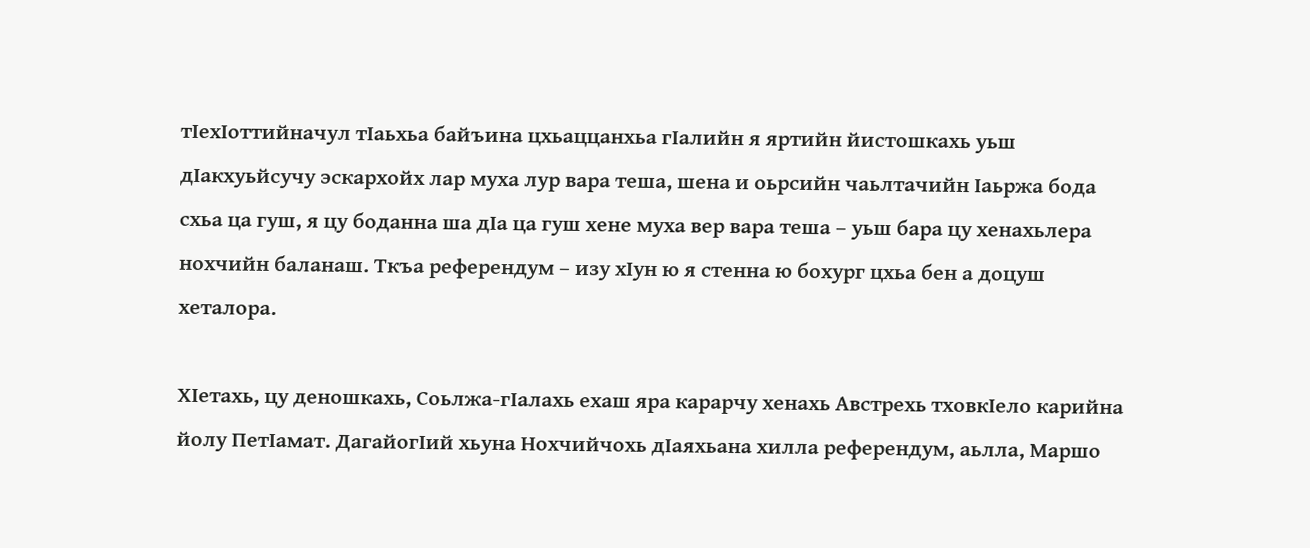тIехIоттийначул тIаьхьа байъина цхьаццанхьа гIалийн я яртийн йистошкахь уьш дIакхуьйсучу эскархойх лар муха лур вара теша, шена и оьрсийн чаьлтачийн Iаьржа бода схьа ца гуш, я цу боданна ша дIа ца гуш хене муха вер вара теша – уьш бара цу хенахьлера нохчийн баланаш. Ткъа референдум – изу хIун ю я стенна ю бохург цхьа бен а доцуш хеталора.

ХIетахь, цу деношкахь, Соьлжа-гIалахь ехаш яра карарчу хенахь Австрехь тховкIело карийна йолу ПетIамат. ДагайогIий хьуна Нохчийчохь дIаяхьана хилла референдум, аьлла, Маршо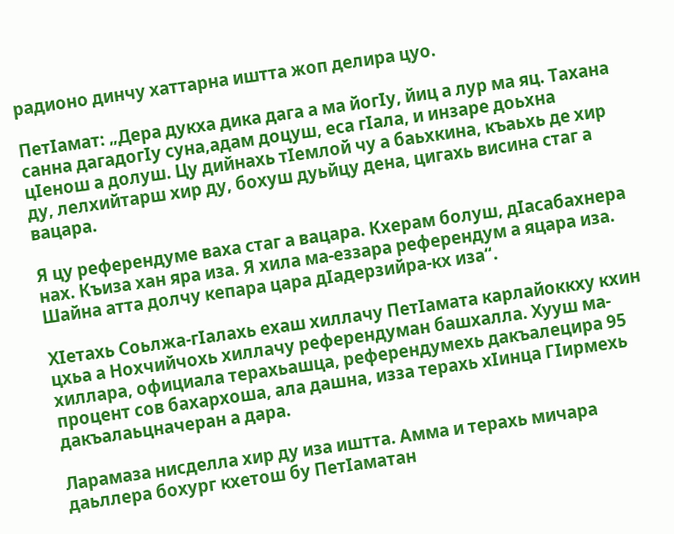радионо динчу хаттарна иштта жоп делира цуо.

ПетIамат: „Дера дукха дика дага а ма йогIу, йиц а лур ма яц. Тахана санна дагадогIу суна,адам доцуш, еса гIала, и инзаре доьхна цIенош а долуш. Цу дийнахь тIемлой чу а баьхкина, къаьхь де хир ду, лелхийтарш хир ду, бохуш дуьйцу дена, цигахь висина стаг а вацара.

Я цу референдуме ваха стаг а вацара. Кхерам болуш, дIасабахнера нах. Къиза хан яра иза. Я хила ма-еззара референдум а яцара иза. Шайна атта долчу кепара цара дIадерзийра-кх иза“.

ХIетахь Соьлжа-гIалахь ехаш хиллачу ПетIамата карлайоккху кхин цхьа а Нохчийчохь хиллачу референдуман башхалла. Хууш ма-хиллара, официала терахьашца, референдумехь дакъалецира 95 процент сов бахархоша, ала дашна, изза терахь хIинца ГIирмехь дакъалаьцначеран а дара.

Ларамаза нисделла хир ду иза иштта. Амма и терахь мичара даьллера бохург кхетош бу ПетIаматан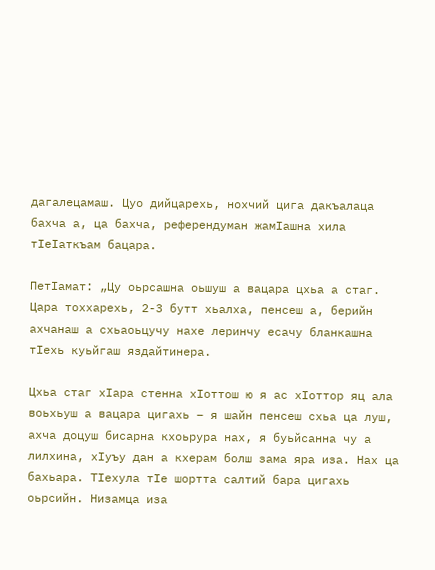дагалецамаш. Цуо дийцарехь, нохчий цига дакъалаца бахча а, ца бахча, референдуман жамIашна хила тIеIаткъам бацара.

ПетIамат: „Цу оьрсашна оьшуш а вацара цхьа а стаг. Цара тоххарехь, 2-3 бутт хьалха, пенсеш а, берийн ахчанаш а схьаоьцучу нахе леринчу есачу бланкашна тIехь куьйгаш яздайтинера.

Цхьа стаг хIара стенна хIоттош ю я ас хIоттор яц ала воьхьуш а вацара цигахь – я шайн пенсеш схьа ца луш, ахча доцуш бисарна кхоьрура нах, я буьйсанна чу а лилхина, хIуъу дан а кхерам болш зама яра иза. Нах ца бахьара. ТIехула тIе шортта салтий бара цигахь оьрсийн. Низамца иза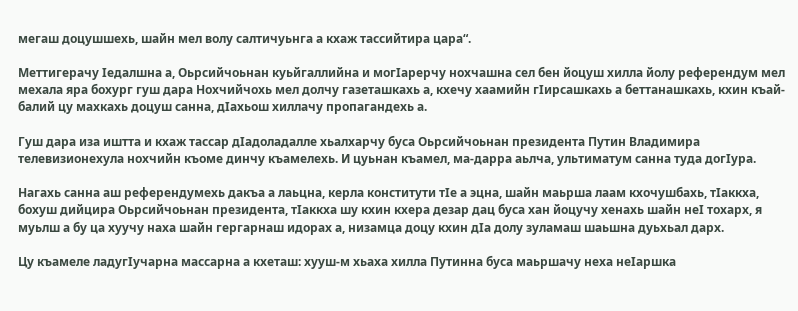мегаш доцушшехь, шайн мел волу салтичуьнга а кхаж тассийтира цара“.

Меттигерачу Iедалшна а, Оьрсийчоьнан куьйгаллийна и могIарерчу нохчашна сел бен йоцуш хилла йолу референдум мел мехала яра бохург гуш дара Нохчийчохь мел долчу газеташкахь а, кхечу хаамийн гIирсашкахь а беттанашкахь, кхин къай-балий цу махкахь доцуш санна, дIахьош хиллачу пропагандехь а.

Гуш дара иза иштта и кхаж тассар дIадоладалле хьалхарчу буса Оьрсийчоьнан президента Путин Владимира телевизионехула нохчийн къоме динчу къамелехь. И цуьнан къамел, ма-дарра аьлча, ультиматум санна туда догIура.

Нагахь санна аш референдумехь дакъа а лаьцна, керла конститути тIе а эцна, шайн маьрша лаам кхочушбахь, тIаккха, бохуш дийцира Оьрсийчоьнан президента, тIаккха шу кхин кхера дезар дац буса хан йоцучу хенахь шайн неI тохарх, я муьлш а бу ца хуучу наха шайн гергарнаш идорах а, низамца доцу кхин дIа долу зуламаш шаьшна дуьхьал дарх.

Цу къамеле ладугIучарна массарна а кхеташ: хууш-м хьаха хилла Путинна буса маьршачу неха неIаршка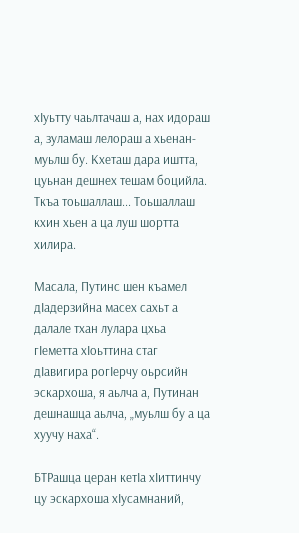хIуьтту чаьлтачаш а, нах идораш а, зуламаш лелораш а хьенан-муьлш бу. Кхеташ дара иштта, цуьнан дешнех тешам боцийла. Ткъа тоьшаллаш... Тоьшаллаш кхин хьен а ца луш шортта хилира.

Масала, Путинс шен къамел дIадерзийна масех сахьт а далале тхан лулара цхьа гIеметта хIоьттина стаг дIавигира рогIерчу оьрсийн эскархоша, я аьлча а, Путинан дешнашца аьлча, „муьлш бу а ца хуучу наха“.

БТРашца церан кетIа хIиттинчу цу эскархоша хIусамнаний,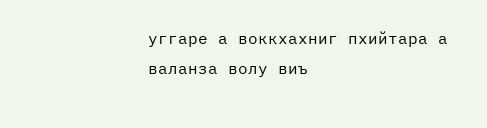уггаре а воккхахниг пхийтара а валанза волу виъ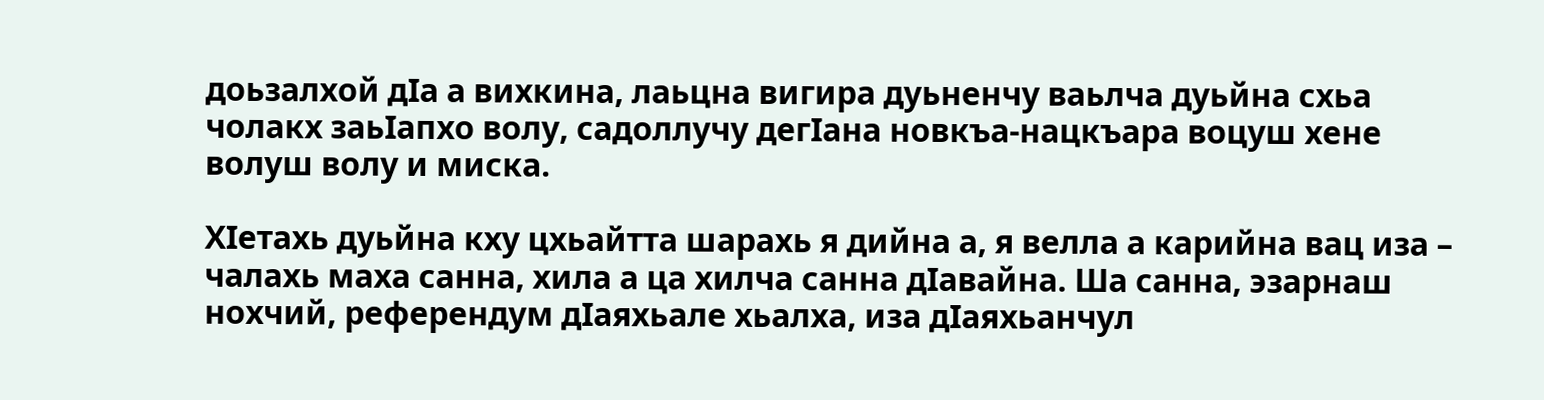доьзалхой дIа а вихкина, лаьцна вигира дуьненчу ваьлча дуьйна схьа чолакх заьIапхо волу, садоллучу дегIана новкъа-нацкъара воцуш хене волуш волу и миска.

ХIетахь дуьйна кху цхьайтта шарахь я дийна а, я велла а карийна вац иза – чалахь маха санна, хила а ца хилча санна дIавайна. Ша санна, эзарнаш нохчий, референдум дIаяхьале хьалха, иза дIаяхьанчул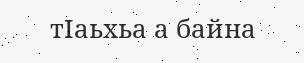тIаьхьа а байна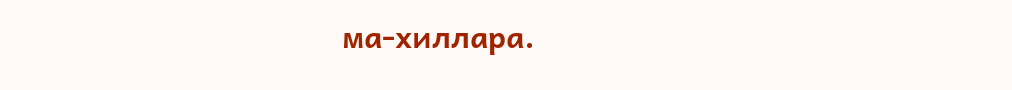ма-хиллара.